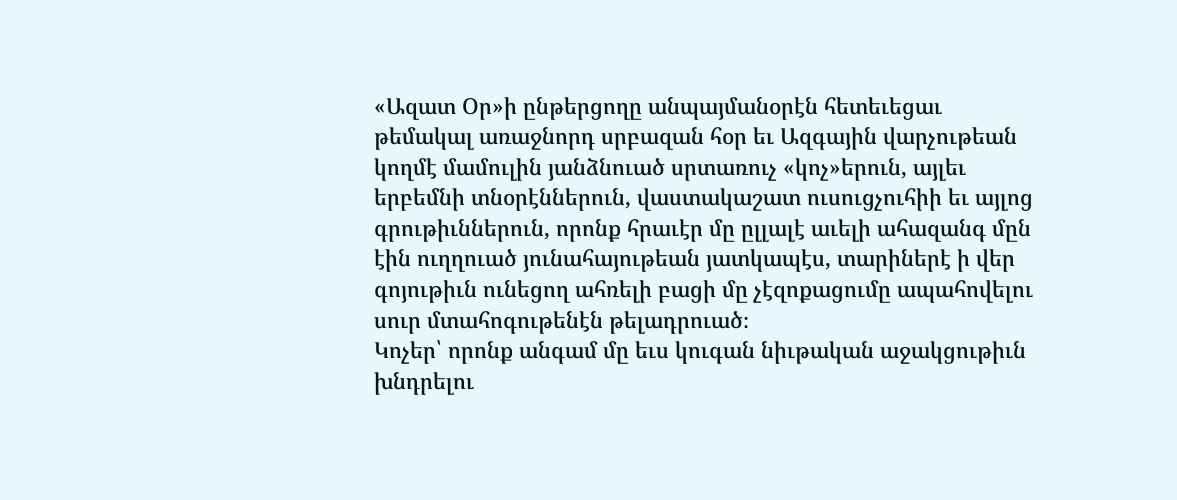«Ազատ Օր»ի ընթերցողը անպայմանօրէն հետեւեցաւ թեմակալ առաջնորդ սրբազան հօր եւ Ազգային վարչութեան կողմէ մամուլին յանձնուած սրտառուչ «կոչ»երուն, այլեւ երբեմնի տնօրէններուն, վաստակաշատ ուսուցչուհիի եւ այլոց գրութիւններուն, որոնք հրաւէր մը ըլլալէ աւելի ահազանգ մըն էին ուղղուած յունահայութեան յատկապէս, տարիներէ ի վեր գոյութիւն ունեցող ահռելի բացի մը չէզոքացումը ապահովելու սուր մտահոգութենէն թելադրուած։
Կոչեր՝ որոնք անգամ մը եւս կուգան նիւթական աջակցութիւն խնդրելու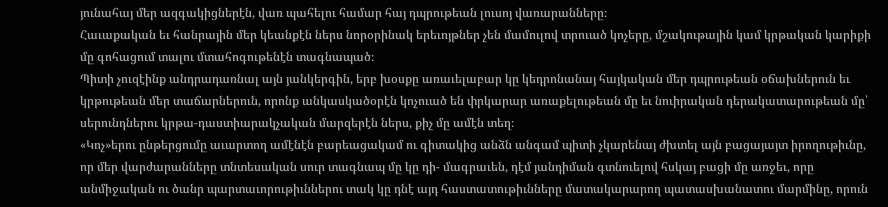յունահայ մեր ազգակիցներէն, վառ պահելու համար հայ դպրութեան լուսոյ վառարանները։
Հաւաքական եւ հանրային մեր կեանքէն ներս նորօրինակ երեւոյթներ չեն մամուլով տրուած կոչերը, մշակութային կամ կրթական կարիքի մը գոհացում տալու մտահոգութենէն տագնապած։
Պիտի չուզէինք անդրադառնալ այն յանկերգին, երբ խօսքը առաւելաբար կը կեդրոնանայ հայկական մեր դպրութեան օճախներուն եւ կրթութեան մեր տաճարներուն, որոնք անկասկածօրէն կոչուած են փրկարար առաքելութեան մը եւ նուիրական դերակատարութեան մը՝ սերունդներու կրթա-դաստիարակչական մարզերէն ներս, քիչ մը ամէն տեղ։
«Կոչ»երու ընթերցումը աւարտող ամէնէն բարեացակամ ու գիտակից անձն անգամ պիտի չկարենայ ժխտել այն բացայայտ իրողութիւնը, որ մեր վարժարանները տնտեսական սուր տագնապ մը կը դի- մագրաւեն, դէմ յանդիման գտնուելով հսկայ բացի մը առջեւ, որը անմիջական ու ծանր պարտաւորութիւններու տակ կը դնէ այդ հաստատութիւնները մատակարարող պատասխանատու մարմինը, որուն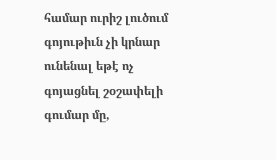համար ուրիշ լուծում գոյութիւն չի կրնար ունենալ եթէ ոչ գոյացնել շօշափելի գումար մը,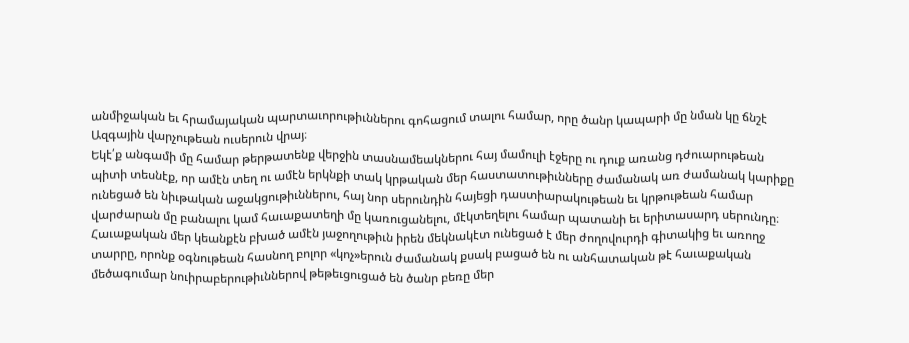անմիջական եւ հրամայական պարտաւորութիւններու գոհացում տալու համար, որը ծանր կապարի մը նման կը ճնշէ Ազգային վարչութեան ուսերուն վրայ։
Եկէ՛ք անգամի մը համար թերթատենք վերջին տասնամեակներու հայ մամուլի էջերը ու դուք առանց դժուարութեան պիտի տեսնէք, որ ամէն տեղ ու ամէն երկնքի տակ կրթական մեր հաստատութիւնները ժամանակ առ ժամանակ կարիքը ունեցած են նիւթական աջակցութիւններու, հայ նոր սերունդին հայեցի դաստիարակութեան եւ կրթութեան համար վարժարան մը բանալու կամ հաւաքատեղի մը կառուցանելու, մէկտեղելու համար պատանի եւ երիտասարդ սերունդը։
Հաւաքական մեր կեանքէն բխած ամէն յաջողութիւն իրեն մեկնակէտ ունեցած է մեր ժողովուրդի գիտակից եւ առողջ տարրը, որոնք օգնութեան հասնող բոլոր «կոչ»երուն ժամանակ քսակ բացած են ու անհատական թէ հաւաքական մեծագումար նուիրաբերութիւններով թեթեւցուցած են ծանր բեռը մեր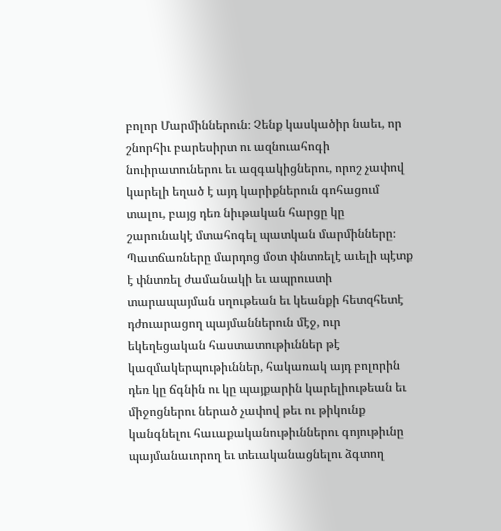բոլոր Մարմիններուն։ Չենք կասկածիր նաեւ, որ շնորհիւ բարեսիրտ ու ազնուահոգի նուիրատուներու եւ ազգակիցներու, որոշ չափով կարելի եղած է այդ կարիքներուն գոհացում տալու, բայց դեռ նիւթական հարցը կը շարունակէ մտահոգել պատկան մարմինները։ Պատճառները մարդոց մօտ փնտռելէ աւելի պէտք է փնտռել ժամանակի եւ ապրուստի տարապայման սղութեան եւ կեանքի հետզհետէ դժուարացող պայմաններուն մէջ, ուր եկեղեցական հաստատութիւններ թէ կազմակերպութիւններ, հակառակ այդ բոլորին դեռ կը ճգնին ու կը պայքարին կարելիութեան եւ միջոցներու ներած չափով թեւ ու թիկունք կանգնելու հաւաքականութիւններու գոյութիւնը պայմանաւորող եւ տեւականացնելու ձգտող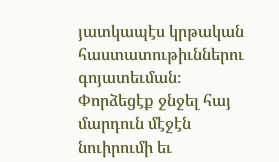յատկապէս կրթական հաստատութիւններու գոյատեւման։
Փորձեցէք ջնջել հայ մարդուն մէջէն նուիրումի եւ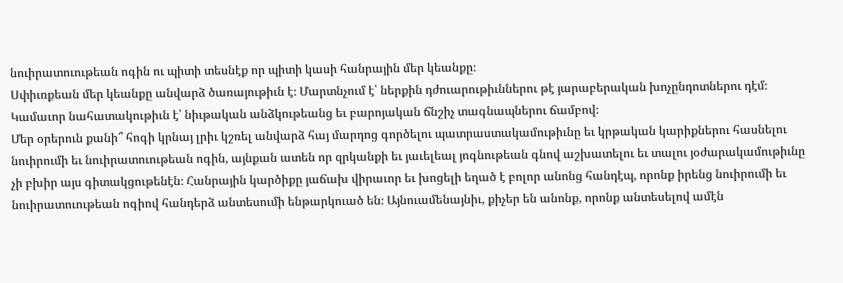նուիրատուութեան ոգին ու պիտի տեսնէք որ պիտի կասի հանրային մեր կեանքը։
Սփիւռքեան մեր կեանքը անվարձ ծառայութիւն է։ Մարտնչում է՝ ներքին դժուարութիւններու թէ յարաբերական խոչընդոտներու դէմ։ Կամաւոր նահատակութիւն է՝ նիւթական անձկութեանց եւ բարոյական ճնշիչ տագնապներու ճամբով։
Մեր օրերուն քանի՞ հոգի կրնայ լրիւ կշռել անվարձ հայ մարդոց գործելու պատրաստակամութիւնը եւ կրթական կարիքներու հասնելու նուիրումի եւ նուիրատուութեան ոգին, այնքան ատեն որ զրկանքի եւ յաւելեալ յոգնութեան գնով աշխատելու եւ տալու յօժարակամութիւնը չի բխիր այս գիտակցութենէն։ Հանրային կարծիքը յաճախ վիրաւոր եւ խոցելի եղած է բոլոր անոնց հանդէպ, որոնք իրենց նուիրումի եւ նուիրատուութեան ոգիով հանդերձ անտեսումի ենթարկուած են։ Այնուամենայնիւ, քիչեր են անոնք, որոնք անտեսելով ամէն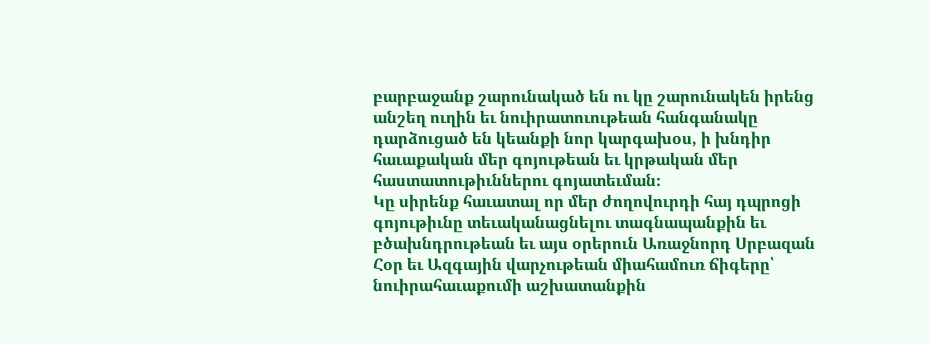բարբաջանք շարունակած են ու կը շարունակեն իրենց անշեղ ուղին եւ նուիրատուութեան հանգանակը դարձուցած են կեանքի նոր կարգախօս, ի խնդիր հաւաքական մեր գոյութեան եւ կրթական մեր հաստատութիւններու գոյատեւման։
Կը սիրենք հաւատալ որ մեր ժողովուրդի հայ դպրոցի գոյութիւնը տեւականացնելու տագնապանքին եւ բծախնդրութեան եւ այս օրերուն Առաջնորդ Սրբազան Հօր եւ Ազգային վարչութեան միահամուռ ճիգերը՝ նուիրահաւաքումի աշխատանքին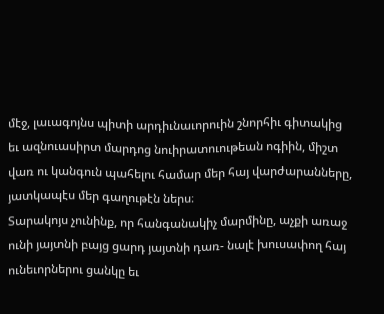մէջ, լաւագոյնս պիտի արդիւնաւորուին շնորհիւ գիտակից եւ ազնուասիրտ մարդոց նուիրատուութեան ոգիին, միշտ վառ ու կանգուն պահելու համար մեր հայ վարժարանները, յատկապէս մեր գաղութէն ներս։
Տարակոյս չունինք, որ հանգանակիչ մարմինը, աչքի առաջ ունի յայտնի բայց ցարդ յայտնի դառ- նալէ խուսափող հայ ունեւորներու ցանկը եւ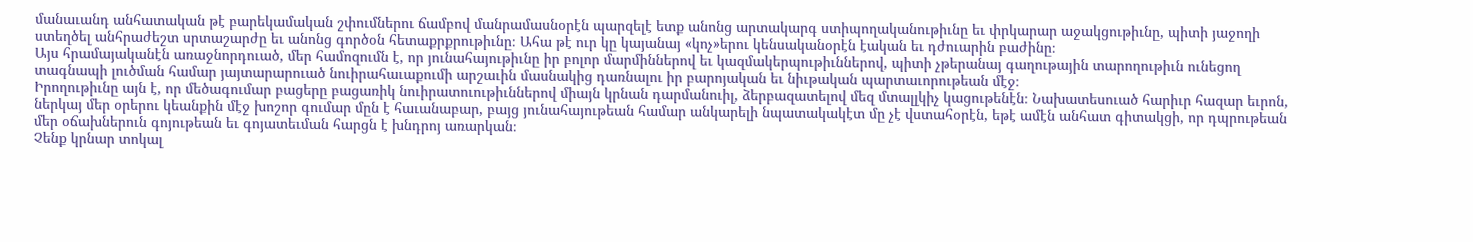մանաւանդ անհատական թէ բարեկամական շփումներու ճամբով մանրամասնօրէն պարզելէ ետք անոնց արտակարգ ստիպողականութիւնը եւ փրկարար աջակցութիւնը, պիտի յաջողի ստեղծել անհրաժեշտ սրտաշարժը եւ անոնց գործօն հետաքրքրութիւնը։ Ահա թէ ուր կը կայանայ «կոչ»երու կենսականօրէն էական եւ դժուարին բաժինը։
Այս հրամայականէն առաջնորդուած, մեր համոզումն է, որ յունահայութիւնը իր բոլոր մարմիններով եւ կազմակերպութիւններով, պիտի չթերանայ գաղութային տարողութիւն ունեցող տագնապի լուծման համար յայտարարուած նուիրահաւաքումի արշաւին մասնակից դառնալու իր բարոյական եւ նիւթական պարտաւորութեան մէջ։
Իրողութիւնը այն է, որ մեծագումար բացերը բացառիկ նուիրատուութիւններով միայն կրնան դարմանուիլ, ձերբազատելով մեզ մտալլկիչ կացութենէն։ Նախատեսուած հարիւր հազար եւրոն, ներկայ մեր օրերու կեանքին մէջ խոշոր գումար մըն է հաւանաբար, բայց յունահայութեան համար անկարելի նպատակակէտ մը չէ վստահօրէն, եթէ ամէն անհատ գիտակցի, որ դպրութեան մեր օճախներուն գոյութեան եւ գոյատեւման հարցն է խնդրոյ առարկան։
Չենք կրնար տոկալ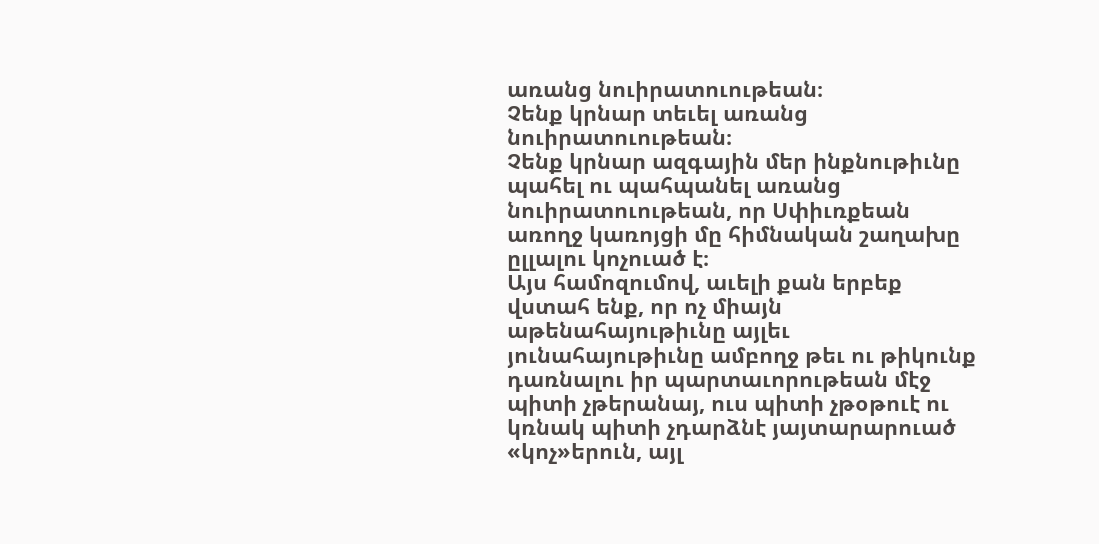առանց նուիրատուութեան։
Չենք կրնար տեւել առանց նուիրատուութեան։
Չենք կրնար ազգային մեր ինքնութիւնը պահել ու պահպանել առանց նուիրատուութեան, որ Սփիւռքեան առողջ կառոյցի մը հիմնական շաղախը ըլլալու կոչուած է։
Այս համոզումով, աւելի քան երբեք վստահ ենք, որ ոչ միայն աթենահայութիւնը այլեւ յունահայութիւնը ամբողջ թեւ ու թիկունք դառնալու իր պարտաւորութեան մէջ պիտի չթերանայ, ուս պիտի չթօթուէ ու կռնակ պիտի չդարձնէ յայտարարուած «կոչ»երուն, այլ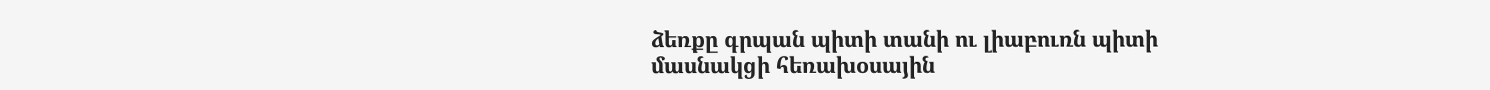ձեռքը գրպան պիտի տանի ու լիաբուռն պիտի մասնակցի հեռախօսային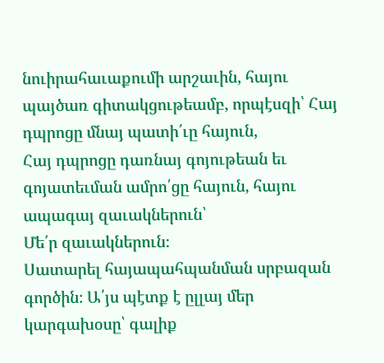նուիրահաւաքումի արշաւին, հայու պայծառ գիտակցութեամբ, որպէսզի՝ Հայ դպրոցը մնայ պատի՛ւը հայուն,
Հայ դպրոցը դառնայ գոյութեան եւ գոյատեւման ամրո՛ցը հայուն, հայու ապագայ զաւակներուն՝
Մե՛ր զաւակներուն։
Սատարել հայապահպանման սրբազան գործին։ Ա՛յս պէտք է ըլլայ մեր կարգախօսը՝ գալիք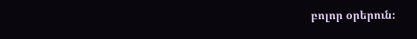բոլոր օրերուն։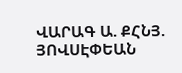ՎԱՐԱԳ Ա. ՔՀՆՅ. ՅՈՎՍԷՓԵԱՆ